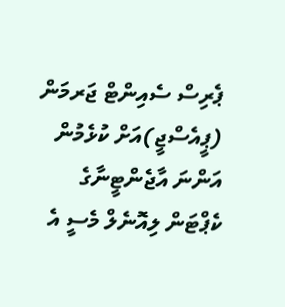ޕެރިސް ސެއިންޓް ޖަރމަން (ޕީއެސްޖީ)އަށް ކުޅެމުން އަންނަ އާޖެންޓީނާގެ ކެޕްޓަން ލިއޮނެލް މެސީ އެ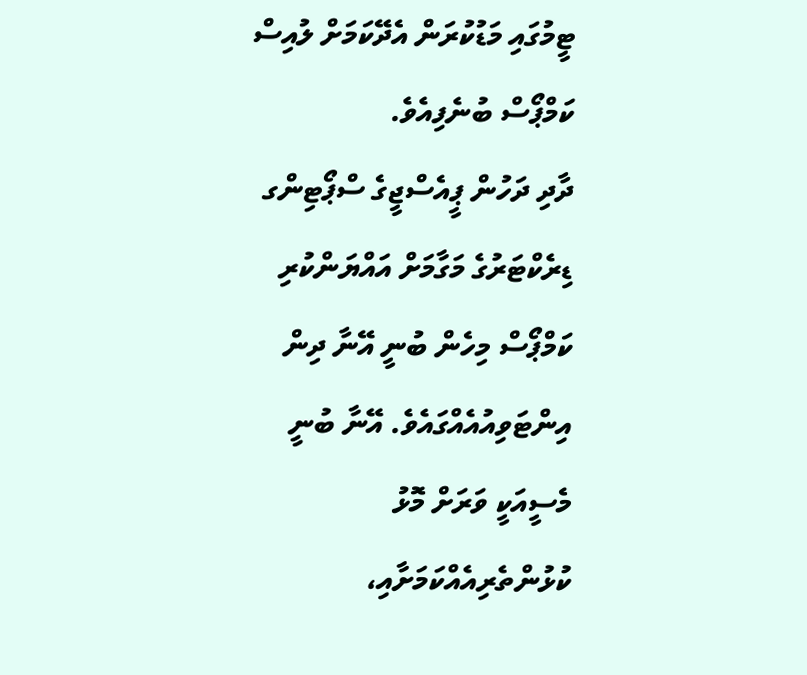ޓީމުގައި މަޑުކުރަން އެދޭކަމަށް ލުއިސް ކަމްޕޯސް ބުނެފިއެވެ.
ދާދި ދަހުން ޕީއެސްޖީގެ ސްޕޯޓިންގ ޑިރެކްޓަރުގެ މަގާމަށް އައްޔަންކުރި ކަމްޕޯސް މިހެން ބުނީ އޭނާ ދިން އިންޓަވިއުއެއްގައެވެ. އޭނާ ބުނީ މެސީއަކީ ވަރަށް މޮޅު ކުޅުންތެރިއެއްކަމަށާއި،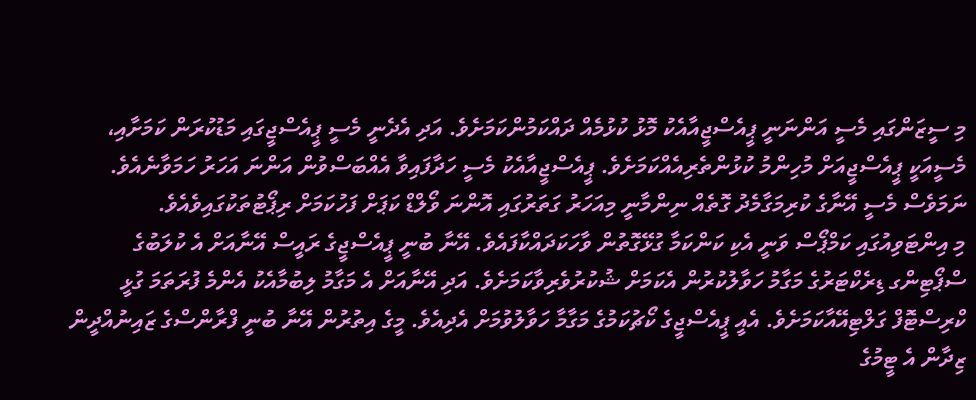މި ސީޒަންގައި މެސީ އަންނަނީ ޕީއެސްޖީއާއެކު މޮޅު ކުޅުމެއް ދައްކަމުންކަމަށެވެ. އަދި އެދެނީ މެސީ ޕީއެސްޖީގައި މަޑުކުރަން ކަމަށާއި، މެސީއަކީ ޕީއެސްޖީއަށް މުހިންމު ކުޅުންތެރިއެއްކަމަށެވެ. ޕީއެސްޖީއާއެކު މެސީ ހަދާފައިވާ އެއްބަސްވުން އަންނަ އަހަރު ހަމަވާނެއެވެ. ނަމަވެސް މެސީ އޭނާގެ ކުރިމަގާމެދު ގޮތެއް ނިންމާނީ މިއަހަރު ގަތަރުގައި އޮންނަ ވޯލްޑް ކަޕަށް ފަހުކަމަށް ރިޕޯޓުތަކުގައިވެއެވެ.
މި އިންޓަވިއުގައި ކަމްޕޯސް ވަނީ އެކި ކަންކަމާ ގުޅޭގޮތުން ވާހަކަދައްކާފައެވެ. އޭނާ ބުނީ ޕީއެސްޖީގެ ރައީސް އޭނާއަށް އެ ކުލަބުގެ ސްޕޯޓިންގ ޑިރެކްޓަރުގެ މަގާމު ހަވާލުކުރުން އެކަމަށް ޝުކުރުވެރިވާކަމަށެވެ. އަދި އޭނާއަށް އެ މަގާމު ލިބުމާއެކު އެންމެ ފުރަތަމަ ގުޅީ ކްރިސްޓޮފް ގަލްޓިއޭއާކަމަށެވެ. އެއީ ޕީއެސްޖީގެ ކޯޗުކަމުގެ މަގާމާ ހަވާލުވުމަށް އެދިއެވެ. މީގެ އިތުރުން އޭނާ ބުނީ ފްރާންސްގެ ޒައިނުއްދީން ޒިދާން އެ ޓީމުގެ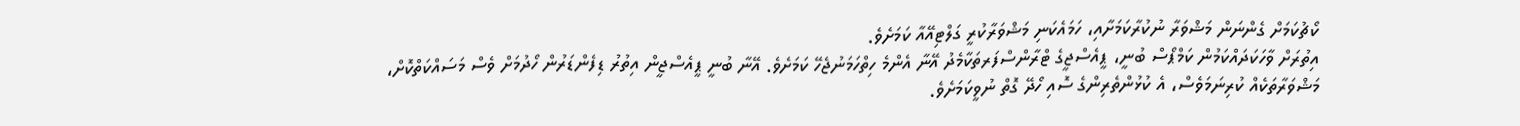ކޯޗުކަމަށް ގެންނަން މަޝްވަރާ ނުކުރާކަމަށާއި، ހަމައެކަނި މަޝްވަރާކުރީ ގަލްޓިއޭއާ ކަމަށެވެ.
އިތުރަށް ވާހަކަދައްކަމުން ކަމްޕޯސް ބުނީ، ޕީއެސްޖީގެ ޓްރާންސްފަރތަކާމެދު އޭނާ އެންމެ ހިތްހަމަނުޖެހޭ ކަމަށެވެ. އޭނާ ބުނީ ޕީއެސްޖީން އިތުރު ޑިފެންޑަރުން ހޯދުމަށް ވެސް މަސައްކަތްކޮށް، މަޝްވަރާތަކެއް ކުރިނަމަވެސް، އެ ކުޅުންތެރިންގެ ސޮއި ހޯދޭ ގޮތް ނުވީކަމަށެވެ.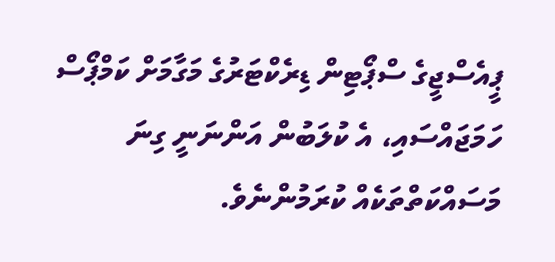ޕީއެސްޖީގެ ސްޕޯޓިން ޑިރެކްޓަރުގެ މަގާމަށް ކަމްޕޯސް ހަމަޖައްސައި، އެ ކުލަބުން އަންނަނީ ގިނަ މަސައްކަތްތަކެއް ކުރަމުންނެވެ.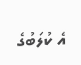އެ ކުލަބުގެ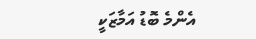އެންމެ ބޮޑު އަމާޒަކީ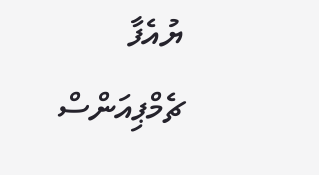ޔުއެފާ ޗެމްޕިއަންސް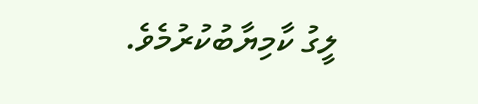ލީގު ކާމިޔާބުކުރުމެވެ.